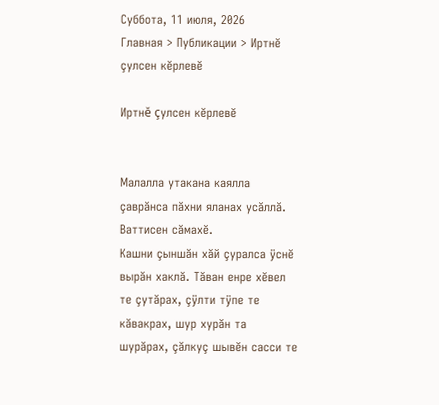Суббота, 11 июля, 2026
Главная > Публикации > Иртнĕ çулсен кĕрлевĕ

Иртнĕ çулсен кĕрлевĕ


Малалла утакана каялла çаврăнса пăхни яланах усăллă.
Ваттисен сăмахĕ.
Кашни çыншăн хăй çуралса ÿснĕ вырăн хаклă. Тăван енре хĕвел те çутăрах, çÿлти тÿпе те кăвакрах, шур хурăн та шурăрах, çăлкуç шывĕн сасси те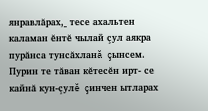янравлăрах,_ тесе ахальтен каламан ĕнтĕ чылай çул аякра пурăнса тунсăхланă çынсем. Пурин те тăван кĕтесĕн ирт- се кайнă кун-çулĕ çинчен ытларах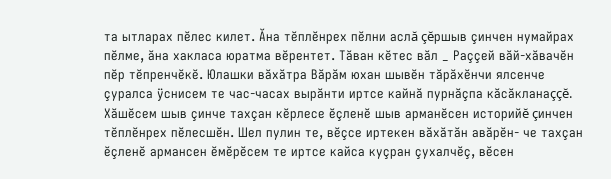та ытларах пĕлес килет. Ăна тĕплĕнрех пĕлни аслă çĕршыв çинчен нумайрах пĕлме, ăна хакласа юратма вĕрентет. Тăван кĕтес вăл _ Раççей вăй-хăвачĕн пĕр тĕпренчĕкĕ. Юлашки вăхăтра Вăрăм юхан шывĕн тăрăхĕнчи ялсенче çуралса ÿснисем те час-часах вырăнти иртсе кайнă пурнăçпа кăсăкланаççĕ.
Хăшĕсем шыв çинче тахçан кĕрлесе ĕçленĕ шыв арманĕсен историйĕ çинчен тĕплĕнрех пĕлесшĕн. Шел пулин те, вĕçсе иртекен вăхăтăн авăрĕн- че тахçан ĕçленĕ армансен ĕмĕрĕсем те иртсе кайса куçран çухалчĕç, вĕсен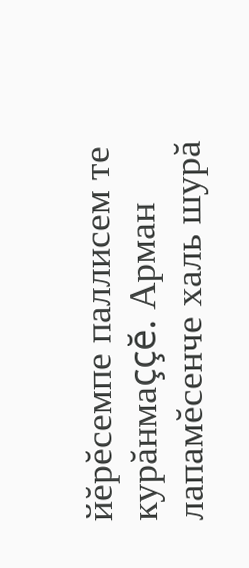йĕрĕсемпе паллисем те курăнмаççĕ. Арман лапамĕсенче халь шурă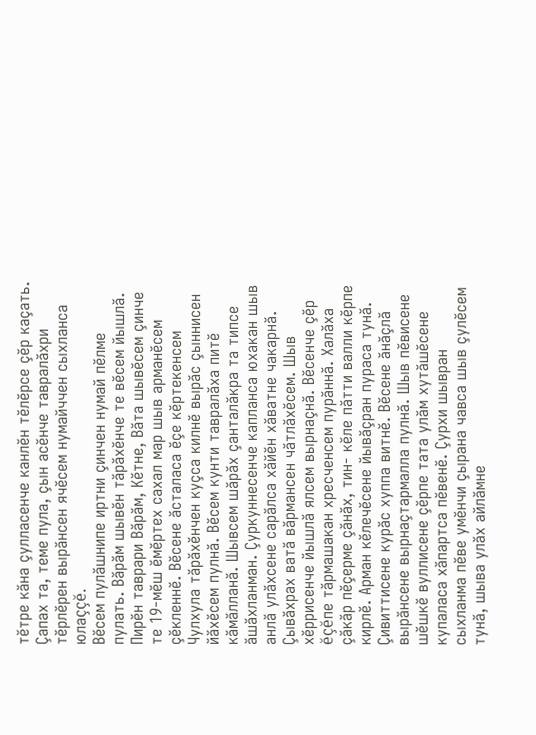тĕтре кăна çулласенче канлĕн тĕлĕрсе çĕр каçать. Çапах та, теме пула, çын асĕнче тавралăхри тĕрлĕрен вырăнсен ячĕсем нумайччен сыхланса юлаççĕ.
Вĕсем пулăшнипе иртни çинчен нумай пĕлме пулать. Вăрăм шывĕн тăрăхĕнче те вĕсем йышлă.
Пирĕн таврари Вăрăм, Кĕтне, Вăта шывĕсем çинче те 19-мĕш ĕмĕртех сахал мар шыв арманĕсем çĕкленнĕ. Вĕсене ăсталаса ĕçе кĕртекенсем Чулхула тăрăхĕнчен куçса килнĕ вырăс çыннисен йăхĕсем пулнă. Вĕсем кунти тавралăха питĕ кăмăлланă. Шывсем шăрăх çанталăкра та типсе ăшăхланман. Çуркуннесенче капланса юхакан шыв анлă улăхсене сарăлса хăйĕн хăватне чакарнă. Çывăхрах ватă вăрмансен чăтлăхĕсем. Шыв хĕррисенче йышлă ялсем вырнаçнă. Вĕсенче çĕр ĕçĕпе тăрмашакан хресченсем пурăннă. Халăха çăкăр пĕçерме çăнăх, тин- кĕле пăтти валли кĕрпе кирлĕ. Арман кĕлечĕсене йывăçран пураса тунă. Çивиттисене курăс хуппа витнĕ. Вĕсене ăнăçлă вырăнсене вырнаçтармалла пулнă. Шыв пĕвисене шĕшкĕ вуллисене çĕрпе тата улăм хутăшĕсене купаласа хăпартса пĕвенĕ. Çурхи шывран сыхланма пĕве умĕнчи çырана чавса шыв çулĕсем тунă, шыва улăх айлăмне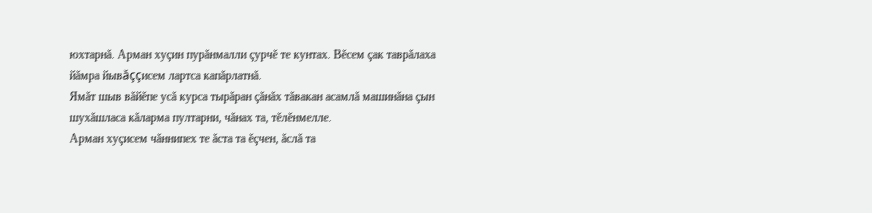юхтарнă. Арман хуçин пурăнмалли çурчĕ те кунтах. Вĕсем çак таврăлаха йăмра йывăççисем лартса капăрлатнă.
Ямăт шыв вăйĕпе усă курса тырăран çăнăх тăвакан асамлă машинăна çын шухăшласа кăларма пултарни, чăнах та, тĕлĕнмелле.
Арман хуçисем чăннипех те ăста та ĕçчен, ăслă та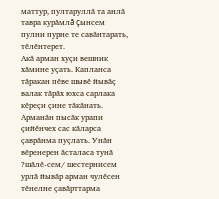маттур, пултаруллă та анлă тавра курăмлă çынсем пулни пурне те савăнтарать, тĕлĕнтерет.
Акă арман хуçи вешник хăмине уçать. Капланса тăракан пĕве шывĕ йывăç валак тăрăх юхса сарлака кĕреçи çине тăкăнать. Арманăн пысăк урапи çийĕнчех сас кăларса çаврăнма пуçлать. Унăн вĕренерен ăсталаса тунă ?шăлĕ-сем/ шестернисем урлă йывăр арман чулĕсен тĕнелне çавăрттарма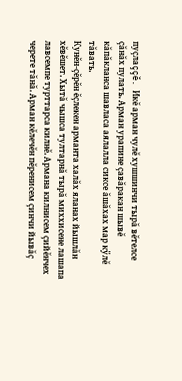пуçлаççĕ. Икĕ арман чулĕ хушшинчи тырă вĕтелсе çăнăх пулать. Арман урапине çавăракан шывĕ кăпăкланса шавласа аялалла сиксе ăшăхах мар кÿлĕ тăвать.
Кунĕн-çĕрĕн ĕçлекен арманта халăх яланах йышлăн хĕвĕшет. Хытă чышса тултарнă тырă миххисене лашапа лавсемпе турттарса килнĕ. Армана килнисем çийĕнчех черете тăнă. Арман кĕлечĕн пĕренисем çинчи йывăç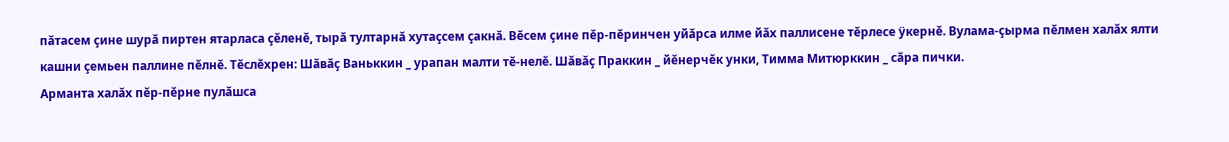пăтасем çине шурă пиртен ятарласа çĕленĕ, тырă тултарнă хутаçсем çакнă. Вĕсем çине пĕр-пĕринчен уйăрса илме йăх паллисене тĕрлесе ÿкернĕ. Вулама-çырма пĕлмен халăх ялти кашни çемьен паллине пĕлнĕ. Тĕслĕхрен: Шăвăç Ваньккин _ урапан малти тĕ-нелĕ. Шăвăç Праккин _ йĕнерчĕк унки, Тимма Митюрккин _ сăра пички.
Арманта халăх пĕр-пĕрне пулăшса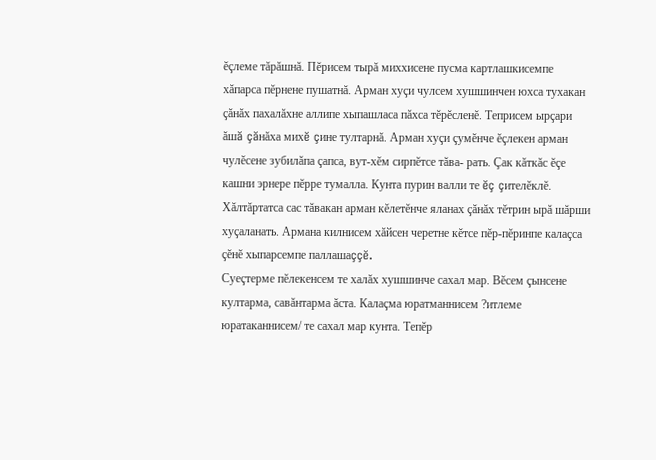ĕçлеме тăрăшнă. Пĕрисем тырă миххисене пусма картлашкисемпе хăпарса пĕрнене пушатнă. Арман хуçи чулсем хушшинчен юхса тухакан çăнăх пахалăхне аллипе хыпашласа пăхса тĕрĕсленĕ. Теприсем ырçари ăшă çăнăха михĕ çине тултарнă. Арман хуçи çумĕнче ĕçлекен арман чулĕсене зубилăпа çапса, вут-хĕм сирпĕтсе тăва- рать. Çак кăткăс ĕçе кашни эрнере пĕрре тумалла. Кунта пурин валли те ĕç çителĕклĕ. Хăлтăртатса сас тăвакан арман кĕлетĕнче яланах çăнăх тĕтрин ырă шăрши хуçаланать. Армана килнисем хăйсен черетне кĕтсе пĕр-пĕринпе калаçса çĕнĕ хыпарсемпе паллашаççĕ.
Суеçтерме пĕлекенсем те халăх хушшинче сахал мар. Вĕсем çынсене култарма, савăнтарма ăста. Калаçма юратманнисем ?итлеме юратаканнисем/ те сахал мар кунта. Тепĕр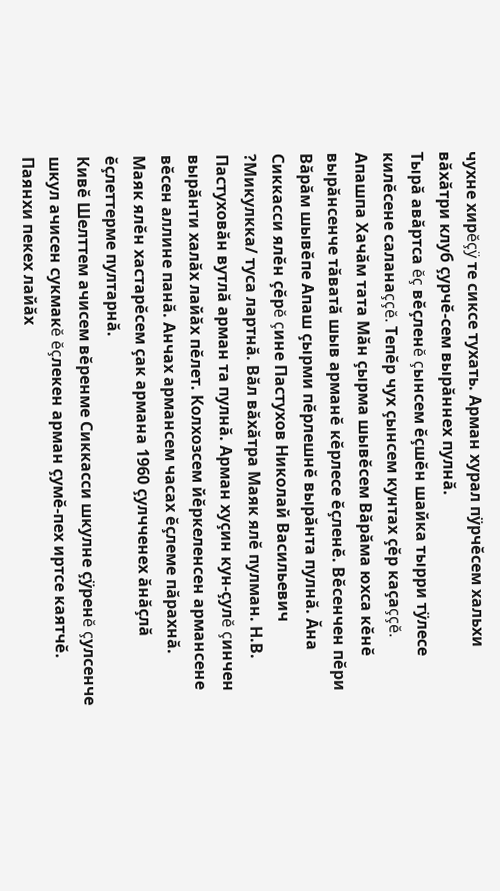чухне хирĕçÿ те сиксе тухать. Арман хурал пÿрчĕсем хальхи вăхăтри клуб çурчĕ-сем вырăннех пулнă.
Тырă авăртса ĕç вĕçленĕ çынсем ĕçшĕн шайка тырри тÿлесе килĕсене саланаççĕ. Тепĕр чух çынсем кунтах çĕр каçаççĕ.
Апашпа Хачăм тата Мăн çырма шывĕсем Вăрăма юхса кĕнĕ вырăнсенче тăватă шыв арманĕ кĕрлесе ĕçленĕ. Вĕсенчен пĕри Вăрăм шывĕпе Апаш çырми пĕрлешнĕ вырăнта пулнă. Ăна Сиккасси ялĕн çĕрĕ çине Пастухов Николай Васильевич ?Микулкка/ туса лартнă. Вăл вăхăтра Маяк ялĕ пулман. Н.В. Пастуховăн вутлă арман та пулнă. Арман хуçин кун-çулĕ çинчен вырăнти халăх лайăх пĕлет. Колхозсем йĕркеленсен армансене вĕсен аллине панă. Анчах армансем часах ĕçлеме пăрахнă.
Маяк ялĕн хастарĕсем çак армана 1960 çулчченех ăнăçлă ĕçлеттерме пултарнă.
Кивĕ Шелттем ачисем вĕренме Сиккасси шкулне çÿренĕ çулсенче шкул ачисен сукмакĕ ĕçлекен арман çумĕ-пех иртсе каятчĕ. Паянхи пекех лайăх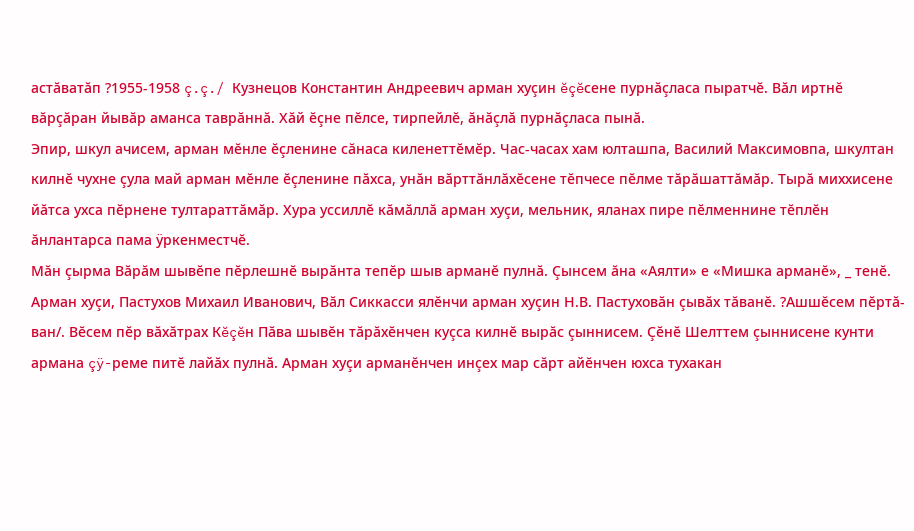астăватăп ?1955-1958 ç.ç./ Кузнецов Константин Андреевич арман хуçин ĕçĕсене пурнăçласа пыратчĕ. Вăл иртнĕ вăрçăран йывăр аманса таврăннă. Хăй ĕçне пĕлсе, тирпейлĕ, ăнăçлă пурнăçласа пынă.
Эпир, шкул ачисем, арман мĕнле ĕçленине сăнаса киленеттĕмĕр. Час-часах хам юлташпа, Василий Максимовпа, шкултан килнĕ чухне çула май арман мĕнле ĕçленине пăхса, унăн вăрттăнлăхĕсене тĕпчесе пĕлме тăрăшаттăмăр. Тырă миххисене йăтса ухса пĕрнене тултараттăмăр. Хура уссиллĕ кăмăллă арман хуçи, мельник, яланах пире пĕлменнине тĕплĕн ăнлантарса пама ÿркенместчĕ.
Мăн çырма Вăрăм шывĕпе пĕрлешнĕ вырăнта тепĕр шыв арманĕ пулнă. Çынсем ăна «Аялти» е «Мишка арманĕ», _ тенĕ. Арман хуçи, Пастухов Михаил Иванович, Вăл Сиккасси ялĕнчи арман хуçин Н.В. Пастуховăн çывăх тăванĕ. ?Ашшĕсем пĕртă-ван/. Вĕсем пĕр вăхăтрах Кĕçĕн Пăва шывĕн тăрăхĕнчен куçса килнĕ вырăс çыннисем. Çĕнĕ Шелттем çыннисене кунти армана çÿ-реме питĕ лайăх пулнă. Арман хуçи арманĕнчен инçех мар сăрт айĕнчен юхса тухакан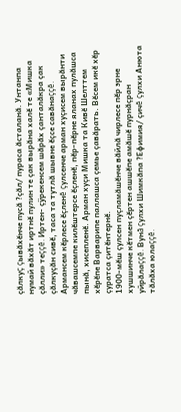çăлкуç çывăхĕнче пусă ?çăл/ пураса ăсталанă. Унтанпа нумай вăхăт иртнĕ пулин те çак вырăна халĕ те «Мишка çăлли» теççĕ. Иртен- çÿрекенсем шăрăх çанталăкра çак çăлкуçăн сивĕ, таса та тутлă шывне ĕçсе савăнаççĕ.
Армансем кĕрлесе ĕçленĕ çулсенче арман хуçисем вырăнти чăвашсемпе килĕштерсе ĕçленĕ, пĕр-пĕрне яланах пулăшса пынă, хисепленĕ. Арман хуçи Мишка та Кивĕ Шелттем хĕрĕпе Варварипе паллашса çемье çавăрать. Вĕсем икĕ хĕр çуратса çитĕнтернĕ.
1900-мĕш çулсен пуçламăшĕнче вăйлă чирлесе пĕр эрне хушшинче кĕтмен çĕртен ашшĕпе амăшĕ пурнăçран уйрăлаççĕ. Вунă çулхи Шимкăпа ?Ефимия/ çичĕ çулхи Анюта тăлăха юлаççĕ.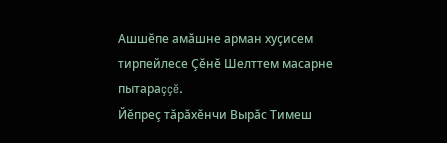Ашшĕпе амăшне арман хуçисем тирпейлесе Çĕнĕ Шелттем масарне пытараççĕ.
Йĕпреç тăрăхĕнчи Вырăс Тимеш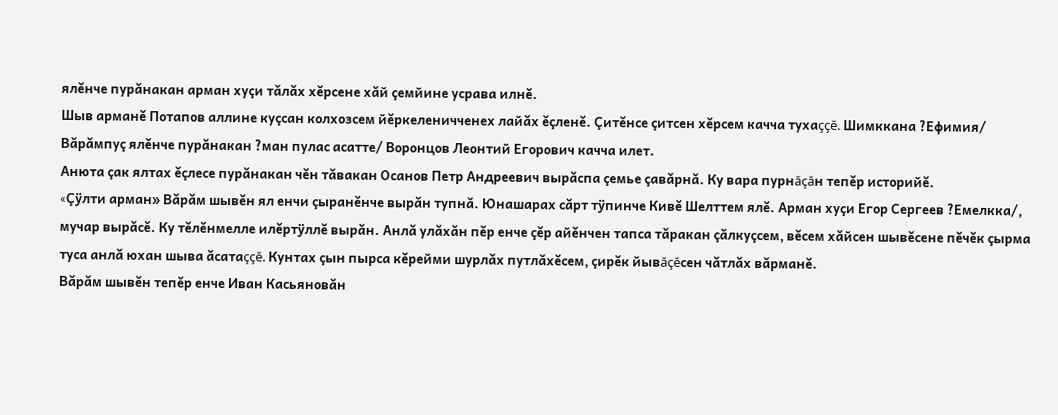ялĕнче пурăнакан арман хуçи тăлăх хĕрсене хăй çемйине усрава илнĕ.
Шыв арманĕ Потапов аллине куçсан колхозсем йĕркеленичченех лайăх ĕçленĕ. Çитĕнсе çитсен хĕрсем качча тухаççĕ. Шимккана ?Ефимия/ Вăрăмпуç ялĕнче пурăнакан ?ман пулас асатте/ Воронцов Леонтий Егорович качча илет.
Анюта çак ялтах ĕçлесе пурăнакан чĕн тăвакан Осанов Петр Андреевич вырăспа çемье çавăрнă. Ку вара пурнăçăн тепĕр историйĕ.
«Çÿлти арман» Вăрăм шывĕн ял енчи çыранĕнче вырăн тупнă. Юнашарах сăрт тÿпинче Кивĕ Шелттем ялĕ. Арман хуçи Егор Сергеев ?Емелкка/, мучар вырăсĕ. Ку тĕлĕнмелле илĕртÿллĕ вырăн. Анлă улăхăн пĕр енче çĕр айĕнчен тапса тăракан çăлкуçсем, вĕсем хăйсен шывĕсене пĕчĕк çырма туса анлă юхан шыва ăсатаççĕ. Кунтах çын пырса кĕрейми шурлăх путлăхĕсем, çирĕк йывăçĕсен чăтлăх вăрманĕ.
Вăрăм шывĕн тепĕр енче Иван Касьяновăн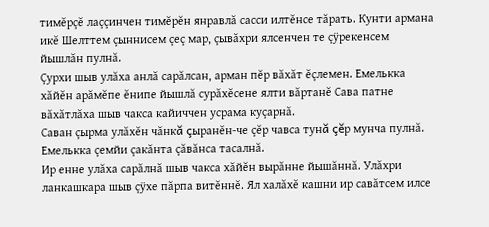тимĕрçĕ лаççинчен тимĕрĕн янравлă сасси илтĕнсе тăрать. Кунти армана икĕ Шелттем çыннисем çеç мар, çывăхри ялсенчен те çÿрекенсем йышлăн пулнă.
Çурхи шыв улăха анлă сарăлсан, арман пĕр вăхăт ĕçлемен. Емелькка хăйĕн арăмĕпе ĕнипе йышлă сурăхĕсене ялти вăртанĕ Сава патне вăхăтлăха шыв чакса кайиччен усрама куçарнă.
Саван çырма улăхĕн чăнкă çыранĕн-че çĕр чавса тунă çĕр мунча пулнă. Емелькка çемйи çакăнта çăвăнса тасалнă.
Ир енне улăха сарăлнă шыв чакса хăйĕн вырăнне йышăннă. Улăхри ланкашкара шыв çÿхе пăрпа витĕннĕ. Ял халăхĕ кашни ир савăтсем илсе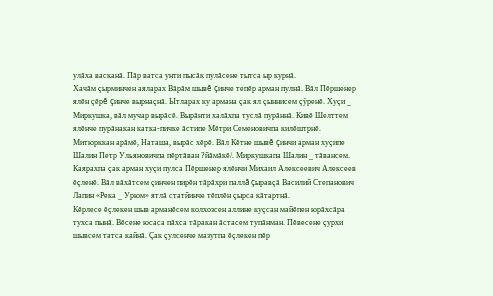улăха васканă. Пăр ватса унти пысăк пулăсене тытса ыр курнă.
Хачăм çырминчен аяларах Вăрăм шывĕ çинче тепĕр арман пулнă. Вăл Пĕршенер ялĕн çĕрĕ çинче вырнаçнă. Ытларах ку армана çак ял çыннисем çÿренĕ. Хуçи _ Миркушка, вăл мучар вырăсĕ. Вырăнти халăхпа туслă пурăннă. Кивĕ Шелттем ялĕнче пурăнакан катка-пичке ăстипе Мĕтри Семеновичпа килĕштрнĕ. Митюрккан арăмĕ, Наташа, вырăс хĕрĕ. Вăл Кĕтне шывĕ çинчи арман хуçипе Шалин Петр Ульяновичпа пĕртăван ?йăмăкĕ/. Миркушкапа Шалин _ тăвансем.
Каярахпа çак арман хуçи пулса Пĕршенер ялĕнчи Михаил Алексеевич Алексеев ĕçленĕ. Вăл вăхăтсем çинчен пирĕн тăрăхри паллă çыравçă Василий Степанович Лапин «Река _ Урюм» ятлă статйинче тĕплĕн çырса кăтартнă.
Кĕрлесе ĕçлекен шыв арманĕсем колхозсен аллине куçсан майĕпен юрăхсăра тухса пынă. Вĕсене юсаса пăхса тăракан ăстасем тупăнман. Пĕвесене çурхи шывсем татса кайнă. Çак çулсенче мазутпа ĕçлекен пĕр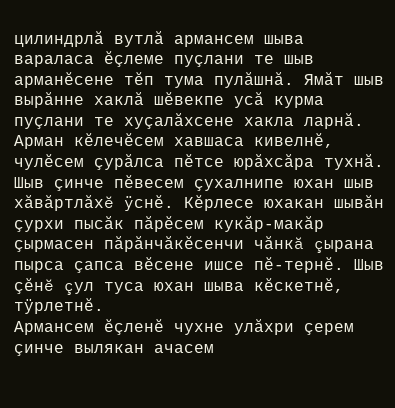цилиндрлă вутлă армансем шыва вараласа ĕçлеме пуçлани те шыв арманĕсене тĕп тума пулăшнă. Ямăт шыв вырăнне хаклă шĕвекпе усă курма пуçлани те хуçалăхсене хакла ларнă.
Арман кĕлечĕсем хавшаса кивелнĕ, чулĕсем çурăлса пĕтсе юрăхсăра тухнă. Шыв çинче пĕвесем çухалнипе юхан шыв хăвăртлăхĕ ÿснĕ. Кĕрлесе юхакан шывăн çурхи пысăк пăрĕсем кукăр-макăр çырмасен пăрăнчăкĕсенчи чăнкă çырана пырса çапса вĕсене ишсе пĕ-тернĕ. Шыв çĕнĕ çул туса юхан шыва кĕскетнĕ, тÿрлетнĕ.
Армансем ĕçленĕ чухне улăхри çерем çинче вылякан ачасем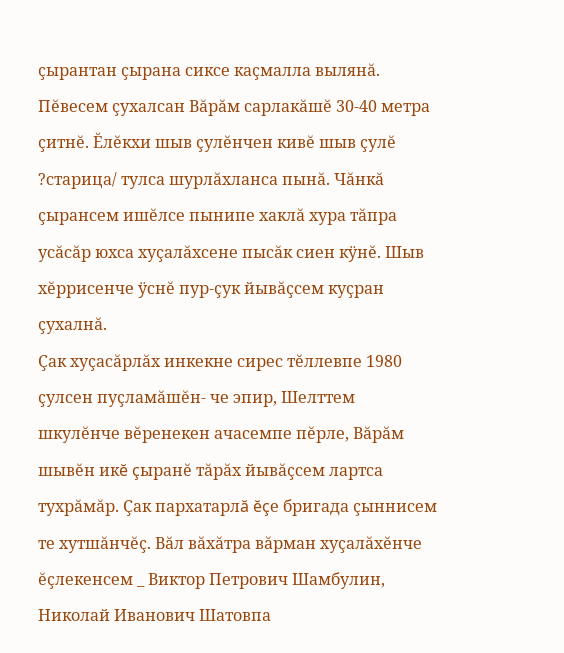çырантан çырана сиксе каçмалла вылянă. Пĕвесем çухалсан Вăрăм сарлакăшĕ 30-40 метра çитнĕ. Ĕлĕкхи шыв çулĕнчен кивĕ шыв çулĕ ?старица/ тулса шурлăхланса пынă. Чăнкă çырансем ишĕлсе пынипе хаклă хура тăпра усăсăр юхса хуçалăхсене пысăк сиен кÿнĕ. Шыв хĕррисенче ÿснĕ пур-çук йывăçсем куçран çухалнă.
Çак хуçасăрлăх инкекне сирес тĕллевпе 1980 çулсен пуçламăшĕн- че эпир, Шелттем шкулĕнче вĕренекен ачасемпе пĕрле, Вăрăм шывĕн икĕ çыранĕ тăрăх йывăçсем лартса тухрăмăр. Çак пархатарлă ĕçе бригада çыннисем те хутшăнчĕç. Вăл вăхăтра вăрман хуçалăхĕнче ĕçлекенсем _ Виктор Петрович Шамбулин, Николай Иванович Шатовпа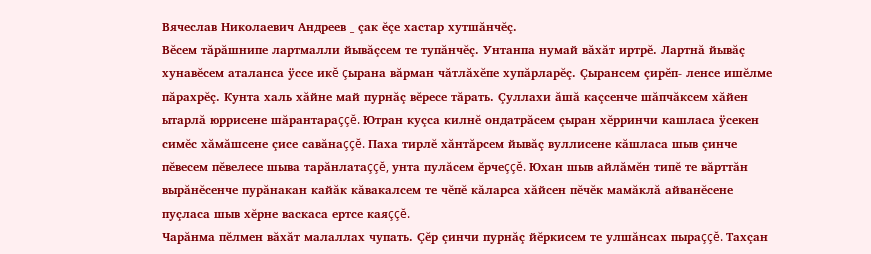Вячеслав Николаевич Андреев _ çак ĕçе хастар хутшăнчĕç.
Вĕсем тăрăшнипе лартмалли йывăçсем те тупăнчĕç. Унтанпа нумай вăхăт иртрĕ. Лартнă йывăç хунавĕсем аталанса ÿссе икĕ çырана вăрман чăтлăхĕпе хупăрларĕç. Çырансем çирĕп- ленсе ишĕлме пăрахрĕç. Кунта халь хăйне май пурнăç вĕресе тăрать. Çуллахи ăшă каçсенче шăпчăксем хăйен ытарлă юррисене шăрантараççĕ. Ютран куçса килнĕ ондатрăсем çыран хĕрринчи кашласа ÿсекен симĕс хăмăшсене çисе савăнаççĕ. Паха тирлĕ хăнтăрсем йывăç вуллисене кăшласа шыв çинче пĕвесем пĕвелесе шыва тарăнлатаççĕ, унта пулăсем ĕрчеççĕ. Юхан шыв айлăмĕн типĕ те вăрттăн вырăнĕсенче пурăнакан кайăк кăвакалсем те чĕпĕ кăларса хăйсен пĕчĕк мамăклă айванĕсене пуçласа шыв хĕрне васкаса ертсе каяççĕ.
Чарăнма пĕлмен вăхăт малаллах чупать. Çĕр çинчи пурнăç йĕркисем те улшăнсах пыраççĕ. Тахçан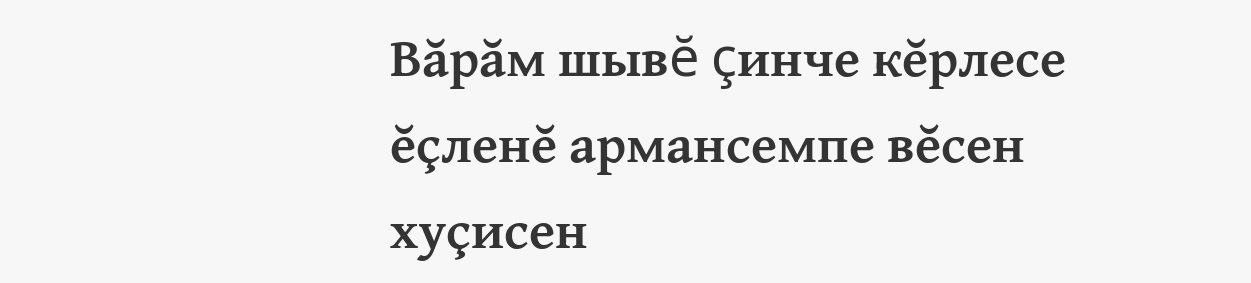Вăрăм шывĕ çинче кĕрлесе ĕçленĕ армансемпе вĕсен хуçисен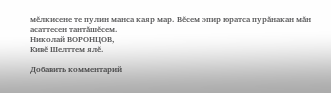мĕлкисене те пулин манса каяр мар. Вĕсем эпир юратса пурăнакан мăн асаттесен тантăшĕсем.
Николай ВОРОНЦОВ,
Кивĕ Шелттем ялĕ.

Добавить комментарий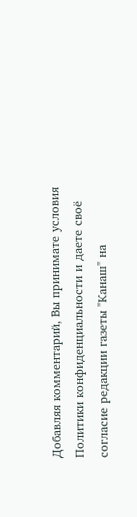Добавляя комментарий, Вы принимате условия Политики конфиденциальности и даете своё согласие редакции газеты "Канаш" на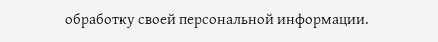обработку своей персональной информации.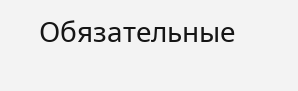Обязательные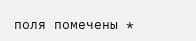поля помечены *